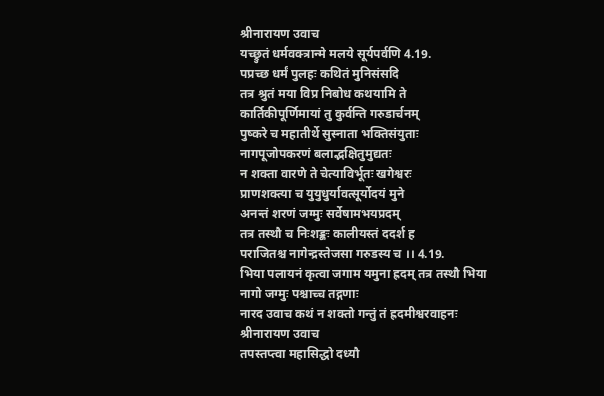श्रीनारायण उवाच
यच्छ्रुतं धर्मवक्त्रान्मे मलये सूर्यपर्वणि 4.19.
पप्रच्छ धर्मं पुलहः कथितं मुनिसंसदि
तत्र श्रुतं मया विप्र निबोध कथयामि ते
कार्तिकीपूर्णिमायां तु कुर्वन्ति गरुडार्चनम्
पुष्करे च महातीर्थे सुस्नाता भक्तिसंयुताः
नागपूजोपकरणं बलाद्भक्षितुमुद्यतः
न शक्ता वारणे ते चेत्याविर्भूतः खगेश्वरः
प्राणशक्त्या च युयुधुर्यावत्सूर्योदयं मुने
अनन्तं शरणं जग्मुः सर्वेषामभयप्रदम्
तत्र तस्थौ च निःशङ्कः कालीयस्तं ददर्श ह
पराजितश्च नागेन्द्रस्तेजसा गरुडस्य च ।। 4.19.
भिया पलायनं कृत्वा जगाम यमुना ह्रदम् तत्र तस्थौ भिया नागो जग्मुः पश्चाच्च तद्गणाः
नारद उवाच कथं न शक्तो गन्तुं तं ह्रदमीश्वरवाहनः
श्रीनारायण उवाच
तपस्तप्त्वा महासिद्धो दध्यौ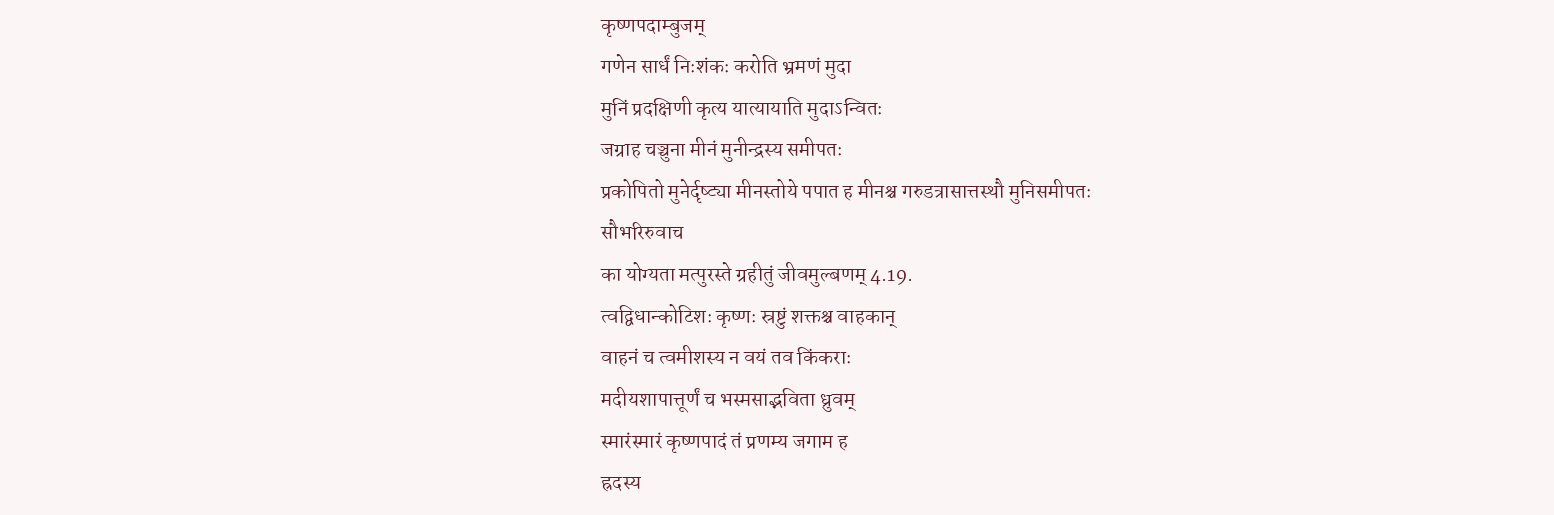कृष्णपदाम्बुजम्
गणेन सार्धं निःशंकः करोति भ्रमणं मुदा
मुनिं प्रदक्षिणी कृत्य यात्यायाति मुदाऽन्वितः
जग्राह चञ्चुना मीनं मुनीन्द्रस्य समीपतः
प्रकोपितो मुनेर्दृष्ट्या मीनस्तोये पपात ह मीनश्च गरुडत्रासात्तस्थौ मुनिसमीपतः
सौभरिरुवाच
का योग्यता मत्पुरस्ते ग्रहीतुं जीवमुल्बणम् 4.19.
त्वद्विधान्कोटिशः कृष्णः स्रष्टुं शक्तश्च वाहकान्
वाहनं च त्वमीशस्य न वयं तव किंकराः
मदीयशापात्तूर्णं च भस्मसाद्भविता ध्रुवम्
स्मारंस्मारं कृष्णपादं तं प्रणम्य जगाम ह
ह्रदस्य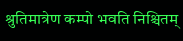श्रुतिमात्रेण कम्पो भवति निश्चितम्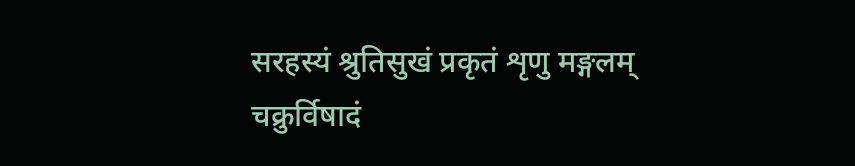सरहस्यं श्रुतिसुखं प्रकृतं शृणु मङ्गलम्
चक्रुर्विषादं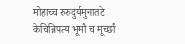मोहाच्च रुरुदुर्यमुनातटे
केचिन्निपत्य भूमौ च मूर्च्छां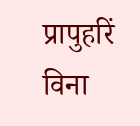प्रापुहरिं विना